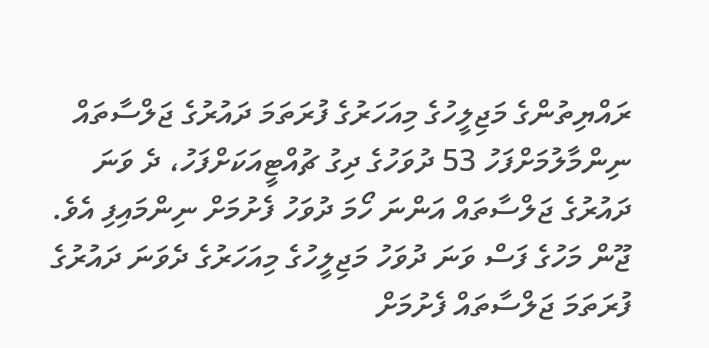ރައްޔިތުންގެ މަޖިލީހުގެ މިއަހަރުގެ ފުރަތަމަ ދައުރުގެ ޖަލްސާތައް ނިންމާލުމަށްފަހު 53 ދުވަހުގެ ދިގު ޗުއްޓީއަކަށްފަހު، ދެ ވަނަ ދައުރުގެ ޖަލްސާތައް އަންނަ ހޯމަ ދުވަހު ފެށުމަށް ނިންމައިފި އެވެ.
ޖޫން މަހުގެ ފަސް ވަނަ ދުވަހު މަޖިލީހުގެ މިއަހަރުގެ ދެވަނަ ދައުރުގެ ފުރަތަމަ ޖަލްސާތައް ފެށުމަށް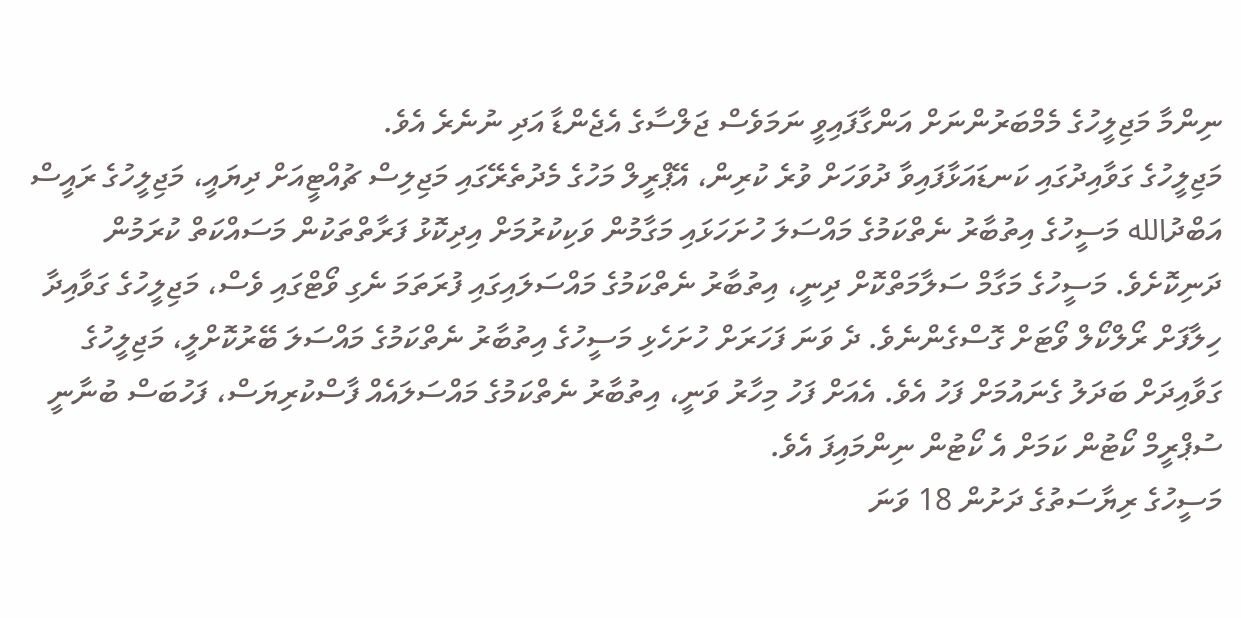ނިންމާ މަޖިލީހުގެ މެމްބަރުންނަށް އަންގާފައިވީ ނަމަވެސް ޖަލްސާގެ އެޖެންޑާ އަދި ނުނެރެ އެވެ.
މަޖިލީހުގެ ގަވާއިދުގައި ކަނޑައަޅާފައިވާ ދުވަހަށް ވުރެ ކުރިން، އޭޕްރީލް މަހުގެ މެދުތެރޭގައި މަޖިލިސް ޗުއްޓީއަށް ދިޔައީ، މަޖިލީހުގެ ރައީސް އަބްދުالله މަސީހުގެ އިތުބާރު ނެތްކަމުގެ މައްސަލަ ހުށަހަޅައި މަގާމުން ވަކިކުރުމަށް އިދިކޮޅު ފަރާތްތަކުން މަސައްކަތް ކުރަމުން ދަނިކޮށެވެ. މަސީހުގެ މަގާމް ސަލާމަތްކޮށް ދިނީ، އިތުބާރު ނެތްކަމުގެ މައްސަލައިގައި ފުރަތަމަ ނެގި ވޯޓްގައި ވެސް، މަޖިލީހުގެ ގަވާއިދާ ހިލާފަށް ރޯލްކޯލް ވޯޓަށް ގޮސްގެންނެވެ. ދެ ވަނަ ފަހަރަށް ހުށަހެޅި މަސީހުގެ އިތުބާރު ނެތްކަމުގެ މައްސަލަ ބޭރުކޮށްލީ، މަޖިލީހުގެ ގަވާއިދަށް ބަދަލު ގެނައުމަށް ފަހު އެވެ. އެއަށް ފަހު މިހާރު ވަނީ، އިތުބާރު ނެތްކަމުގެ މައްސަލައެއް ފާސްކުރިޔަސް، ފަހުބަސް ބުނާނީ ސުޕްރީމް ކޯޓުން ކަމަށް އެ ކޯޓުން ނިންމައިފަ އެވެ.
މަސީހުގެ ރިޔާސަތުގެ ދަށުން 18 ވަނަ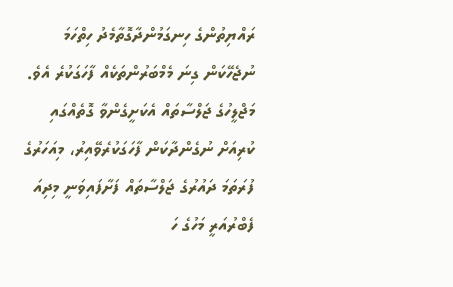ރައްޔިތުންގެ ހިނގަމުންދާގޮތާމެދު ހިތްހަމަ ނުޖެހޭކަން ގިނަ މެމްބަރުންތަކެއް ފާހަގަކުރެ އެވެ.
މަޖްލީހުގެ ޖަލްސާތައް އެކަށީގެންވާ ގޮތެއްގައި ކުރިއަށް ނުގެންދާކަން ފާހަގަކުރެވޭއިރު، މިއަހަރުގެ ފުރަތަމަ ދައުރުގެ ޖަލްސާތައް ފަށާފައިވަނީ މިދިއަ ފެބްރުއަރީ މަހުގެ ހަ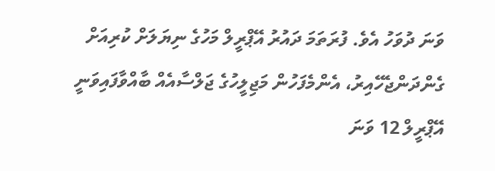ވަނަ ދުވަހު އެވެ. ފުރަތަމަ ދައުރު އޭޕްރީލް މަހުގެ ނިޔަލަށް ކުރިއަށް ގެންދަންޖެހޭއިރު، އެންމެފަހުން މަޖިލީހުގެ ޖަލްސާއެއް ބާއްވާފައިވަނީ އޭޕްރީލް 12 ވަނަ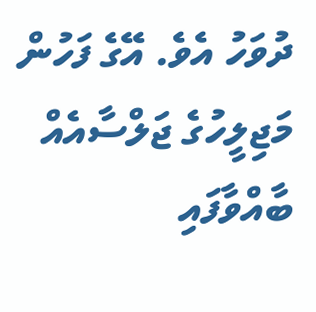ދުވަހު އެވެ. އޭގެ ފަހުން މަޖިލީހުގެ ޖަލްސާއެއް ބާއްވާފައި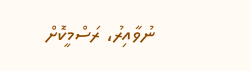ނުވާއިރު، ރަސްމީކޮށް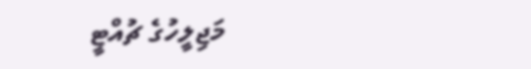މަޖިލީހުގެ ޗުއްޓީ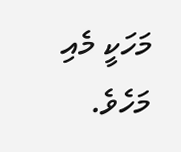މަހަކީ މެއި މަހެވެ.